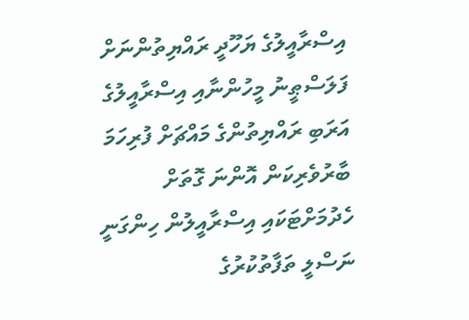އިސްރާއީލުގެ ޔަހޫދީ ރައްޔިތުންނަށް ފަލަސްޠީނު މީހުންނާއި އިސްރާއީލުގެ އަރަބި ރައްޔިތުންގެ މައްޗަށް ފުރިހަމަ ބާރުވެރިކަން އޮންނަ ގޮތަށް ހެދުމަށްޓަކައި އިސްރާއީލުން ހިންގަނީ ނަސްލީ ތަފާތުކުރުގެ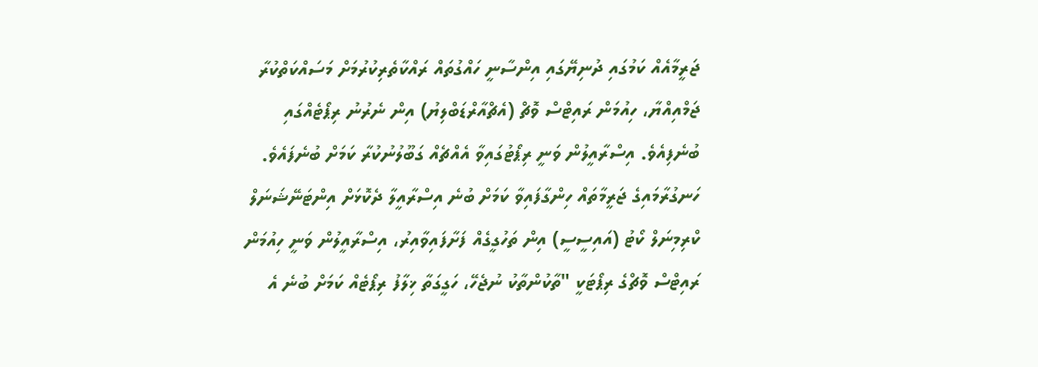ޖަރީމާއެއް ކަމުގައި ދުނިޔޭގައި އިންސާނީ ހައްގުތައް ރައްކާތެރިކުރުމަށް މަސައްކަތްކުރާ ޖަމްއިއްޔާ، ހިއުމަން ރައިޓްސް ވޮޗް (އެޗްއާރްޑަބްލިޔު) އިން ނެރުނު ރިޕޯޓެއްގައި ބުނެފިއެވެ. އިސްރާއީލުން ވަނީ ރިޕޯޓުގައިވާ އެއްޗެއް ގަބޫލުނުކުރާ ކަމަށް ބުނެފައެވެ.
ހަނގުރާމައިގެ ޖަރީމާތައް ހިންގާފައިވާ ކަމަށް ބުނެ އިސްރާއީލާ ދެކޮޅަށް އިންޓަނޭޝަނަލް ކްރިމިނަލް ކޯޓު (އައިސީސީ) އިން ތަހުގީގެއް ފަށާފައިވާއިރު، އިސްރާއީލުން ވަނީ ހިއުމަން ރައިޓްސް ވޮޗްގެ ރިޕޯޓަކީ "ތާކުންތާކު ނުޖެހޭ، ހަގީގަތާ ޚިލާފު ރިޕޯޓެއް ކަމަށް ބުނެ އެ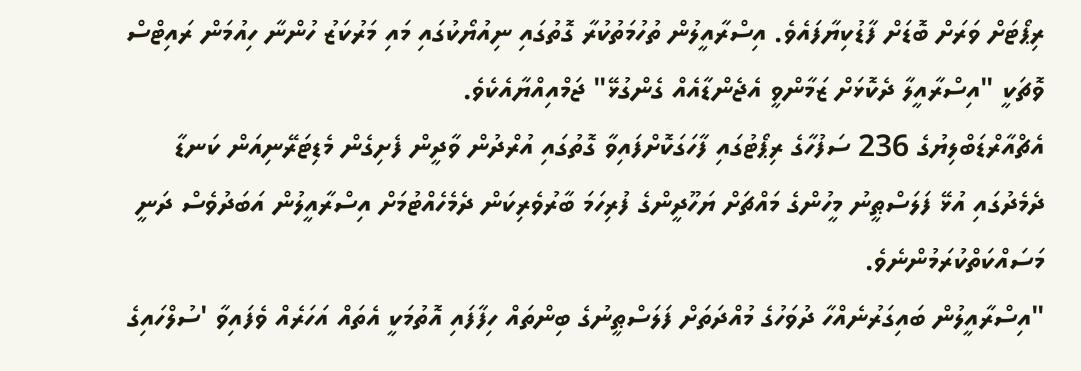ރިޕޯޓަށް ވަރަށް ބޮޑަށް ފާޑުކިޔާފައެވެ. އިސްރާއީލުން ތުހުމަތުކުރާ ގޮތުގައި ނިއުޔޯކުގައި މައި މަރުކަޒު ހުންނާ ހިއުމަން ރައިޓްސް ވޮޗަކީ "އިސްރާއީލާ ދެކޮޅަށް ޒަމާންވީ އެޖެންޑާއެއް ގެންގުޅޭ" ޖަމްއިއްޔާއެކެވެ.
އެޗްއާރްޑަބްލިޔުގެ 236 ސަފުހާގެ ރިޕޯޓުގައި ފާހަގަކޮށްފައިވާ ގޮތުގައި އުރްދުން ވާދީން ފެށިގެން މެޑިޓަރޭނިއަން ކަނޑާ ދެމެދުގައި އުޅޭ ފަލަސްޠީނު މީހުންގެ މައްޗަށް ޔަހޫދީންގެ ފުރިހަމަ ބާރުވެރިކަން ދެމެހެއްޓުމަށް އިސްރާއީލުން އަބަދުވެސް ދަނީ މަސައްކަތްކުރަމުންނެވެ.
"އިސްރާއީލުން ބައިގަރުނެއްހާ ދުވަހުގެ މުއްދަތަށް ފަލަސްޠީނުގެ ބިންތައް ހިފާފައި އޮތުމަކީ އެތައް އަހަރެއް ވެފައިވާ 'ސުލްހައިގެ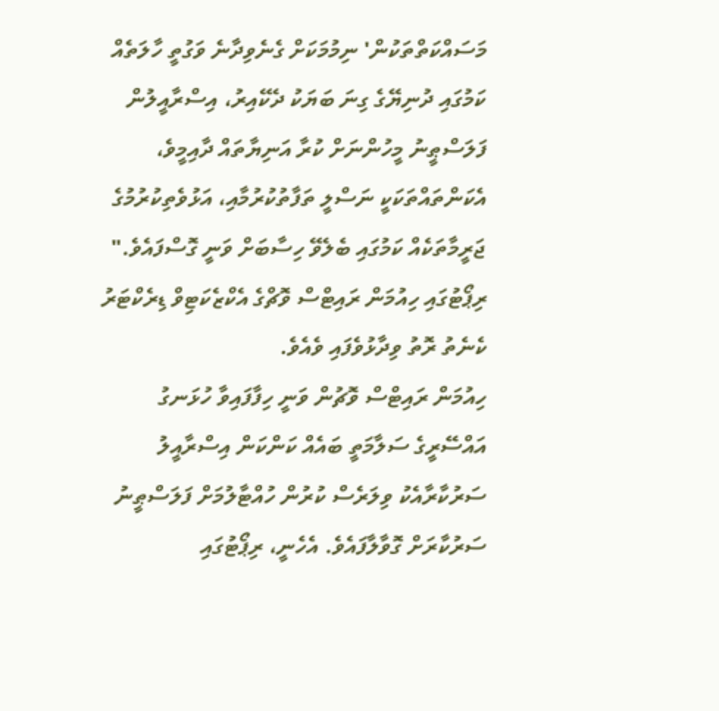މަސައްކަތްތަކުން' ނިމުމަކަށް ގެނެވިދާނެ ވަގުތީ ހާލަތެއް ކަމުގައި ދުނިޔޭގެ ގިނަ ބަޔަކު ދެކޭއިރު، އިސްރާއީލުން ފަލަސްޠީނު މީހުންނަށް ކުރާ އަނިޔާތައް ދާއިމީވެ، އެކަންތައްތަކަކީ ނަސްލީ ތަފާތުކުރުމާއި، އަޅުވެތިކުރުމުގެ ޖަރީމާތަކެއް ކަމުގައި ބެލެވޭ ހިސާބަށް ވަނީ ގޮސްފައެވެ." ރިޕޯޓުގައި ހިއުމަން ރައިޓްސް ވޮޗްގެ އެކްޒެކަޓިވް ޑިރެކްޓަރު ކެނެތު ރޮތު ވިދާޅުވެފައި ވެއެވެ.
ހިއުމަން ރައިޓްސް ވޮޗުން ވަނީ ހިފާފައިވާ ހުޅަނގު އައްސޭރީގެ ސަލާމަތީ ބައެއް ކަންކަން އިސްރާއީލު ސަރުކާރާއެކު ވިލަރެސް ކުރުން ހުއްޓާލުމަށް ފަލަސްޠީނު ސަރުކާރަށް ގޮވާލާފައެވެ. އެހެނީ، ރިޕޯޓުގައި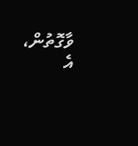ވާގޮތުން، އެ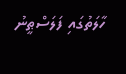ހާލަތުގައި ފަލަސްޠީނު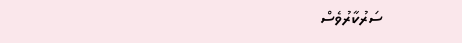ސަރުކާރުވެސް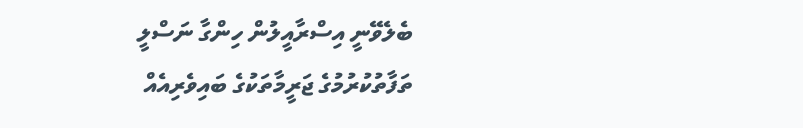ބެލެވޭނީ އިސްރާއީލުން ހިންގާ ނަސްލީ ތަފާތުކުރުމުގެ ޖަރީމާތަކުގެ ބައިވެރިއެއް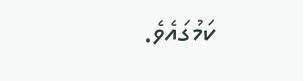ކަމުގައެވެ.